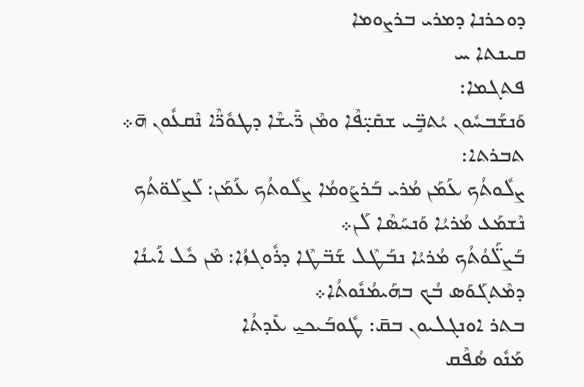ܕܘܟܪܢܐ ܕܡܪܝ ܒܪܨܘܡܐ
ܩܝܢܬܐ ܚ
ܦܬܓܡܐ:
ܘܰܢܫܰܒܚܽܘܢ ܝܳܬܒܱ̈ܝ ܫܩܺܝ̣̈ܦܶܐ ܘܡܶܢ ܪ̈ܺܝܫܶܐ ܕܛܘܽܪ̈ܶܐ ܢܶܩܥܽܘܢ ܗ̄܀
ܬܒܪܬ‌ܐ:
ܨܠܽܘܬܳܟ ܥܰܡܰܢ ܡܳܪܝ ܒܰܪܨܰܘܡܳܐ ܨܠܽܘܬܳܟ ܥܰܡܰܢ: ܠܰܨܠܰܘ̈ܬܳܟ ܢܶܫܡܰܥ ܡܳܪܝܳܐ ܘܰܢܚܰܣܶܐ ܠܰܢ܀
ܒܰܨܠ̈ܰܘܳܬܳܟ ܡܳܪܝܳܐ ܢܒܰܛܶܠ ܫܰܒ̈ܛܶܐ ܕܪܽܘܓܙܳܐ: ܡܶܢ ܟܽܠ ܐܰܝܢܳܐ ܕܡܶܬܓܰܘܰܣ ܒܳܟ ܒܗܰܝܡܳܢܽܘܬܳܐ܀
ܒܬܪ ܐܘܢܓܠܝܘܢ ܒܩ̄: ܛܽܘܒܰܝܟܝ̱ ܥܺܕܬܳܐ
ܡܰܢܽܘ ܣܳܦܶܩ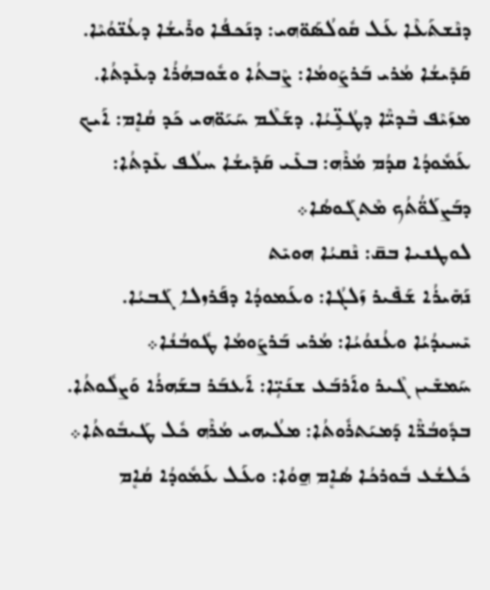ܕܢܶܫܬܰܥܶܐ ܥܰܠ ܩܽܘܠܳܣܰܘ̈ܗܝ: ܕܢܰܟܦܳܐ ܘܪܺܝܫܳܐ ܕܥܳܢ̈ܘܳܝܶܐ. ܩܰܕܺܝܫܳܐ ܡܳܪܝ ܒܰܪܨܰܘܡܳܐ: ܨܶܒܬܳܐ ܘܫܽܘܒܗܳܪܳܐ ܕܥܺܕܬܳܐ. ܡܙܰܝܶܦ ܒܶܕܝ̈ܶܐ ܕܛܳܥܱ̈ܝܳܐ. ܕܫܰܠܶܡ ܚܰܝܰܘ̈ܗܝ ܟܰܕ ܩܳܐܷܡ: ܐܰܝܟ ܥܰܡܽܘܕܳܐ ܩܕܳܡ ܡܳܪܶܗ: ܒܥܺܝ ܩܰܕܺܝܫܳܐ ܚܠܳܦ ܥܺܕܬܳܐ: ܕܒܰܨܠܰܘ̈ܳܬܳܟ ܡܶܬܓܰܘܣܳܐ܀
ܠܘܛܢܝܐ ܒܩ̄: ܢܶܩܝܳܐ ܗܘܝܺܬ
ܢܰܗܺܝܪܳܐ ܫܰܦܺܝܪ ܙܰܠܓܳܐ: ܘܥܰܡܘܕܳܐ ܕܦܰܪܙܠܐ ܓܰܒܝܳܐ. ܝܺܚܝܕܳܝܳܐ ܘܥܳܢܘܳܝܳܐ: ܡܳܪܝ ܒܰܪܨܰܘܡܳܐ ܛܽܘܒܳܢܳܐ܀
ܚܰܡܫܺܝܢ ܓܶܝܪ ܘܐܰܪܒܰܥ ܫܢܰܝܴ̈ܐ: ܐܰܥܒܰܪ ܒܫܰܗܪܳܐ ܘܰܨܠܽܘܬܳܐ. ܒܕܽܘܒܳܪ̈ܶܐ ܕܰܡܝܰܬܪܽܘܬܳܐ: ܡܠܳܝܗܝ ܡܳܪܶܗ ܟܽܠ ܛܰܝܒܽܘܬܳܐ܀
ܟܽܠܫܳܥ ܒܽܘܪܟܳܐ ܣܳܐܷܡ ܗ̱ܘܳܐ: ܘܥܰܠ ܥܰܡܽܘܕܳܐ ܩܳܐܷܡ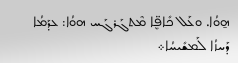ܗ̱ܘܳܐ. ܘܥܰܠ ܟܺܐܦܷ̈ܐ ܡܶܬܓܰܪܓܰܚ ܗܘܳܐ: ܥܕܰܡܳܐ ܕܰܚܙܳܐ ܠܰܡܫܺܝܚܳܐ܀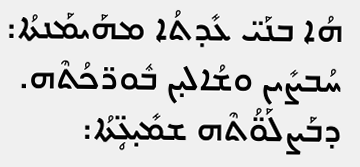ܗܳܐ ܒܢܰܝ̈ ܥܺܕܬܳܐ ܡܗܰܝܡܰܢܬܳܐ: ܚܳܒܨܺܝܢ ܘܫܳܐܠܝ̣ܢ ܒܽܘܪ̈ܟܳܬܶܗ. ܕܒܰܨܠܰܘ̈ܳܬܶܗ ܫܡܺܝ̣ܥܴ̈ܬܳܐ: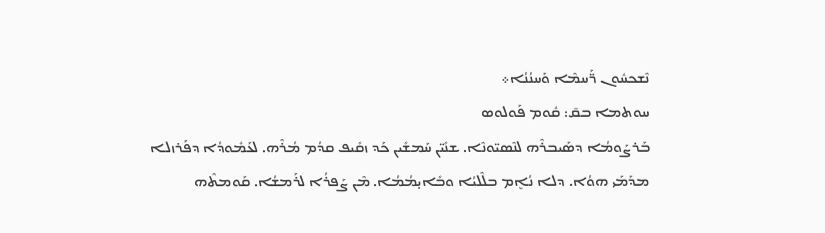ܢܶܫܟܚܽܘܢ ܪ̈ܰܚܡܶܐ ܘܰܚܢܳܢܳܐ܀
ܚܘܬܡܐ ܒܩ̄: ܩܽܘܡ ܦܰܘܠܘܣ
ܒܰܪܨܰܘܡܳܐ ܕܣܰܝܒܪܶܗ ܠܢܶܣܝ̈ܘܢܶܐ. ܫܢܺܝ̈ܢ ܚܰܡܫܺܝܢ ܟܰܕ ܙܩܺܝܦ ܩܕܳܡ ܡܳܪܶܗ. ܠܥܰܡܽܘܕܳܐ ܕܦܰܪܙܠܐ ܡܕܰܡܰܝ ܗܘܳܐ. ܕܠܐ ܢܳܐܷܡ ܒܠܶܠܝܳܐ ܘܒܺܐܝ̣ܡܳܡܳܐ. ܡܶܢ ܨܰܦܪܳܐ ܠܪܰܡܫܳܐ. ܩܰܘܡܬܶܗ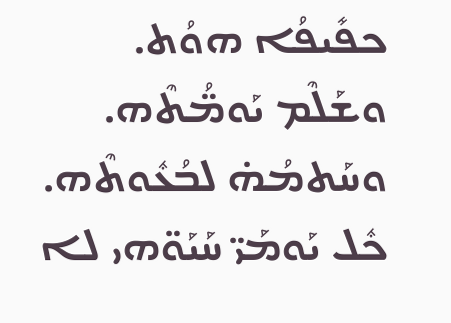ܟܦܺܝܦܳܐ ܗܘܳܬ. ܘܫܰܠܶܡ ܝܰܘܡ̈ܳܬܶܗ. ܘܚܰܬܡܳܗ̇ ܠܒܳܥܽܘܬܶܗ. ܟܽܠ ܝܰܘܡܰܝ̈ ܚܰܝܰܘ̈ܗܝ ܠܐ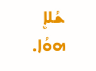ܫܳܠܐܷ ܗܘܳܐ.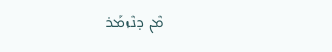ܡܶܢ ܕܢܶܙܡܰܪ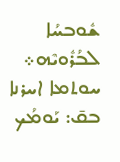ܫܽܘܒܚܳܐ ܠܒܳܪܽܘܝܶܗ܀
ܚܘܬܡܐ ܐܚܪܢܐ ܒܩ̄: ܝܰܘܡܳܟ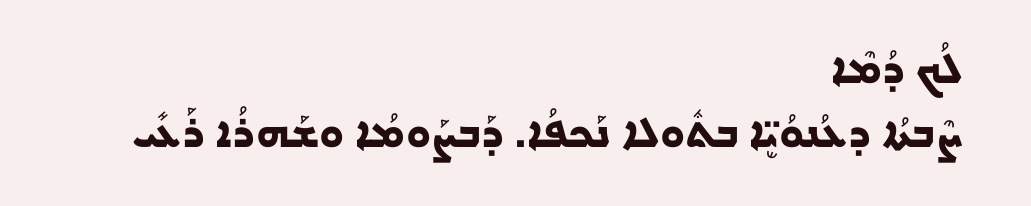ܠܳܟ ܕܳܡܶܐ
ܨܶܒܬܳܐ ܕܥܳܢܘܳܝܷ̈ܐ ܒܬܽܘܠܐ ܢܰܟܦܳܐ. ܕܰܒܨܰܘܡܳܐ ܘܫܰܗܪܳܐ ܪܰܥܺܝ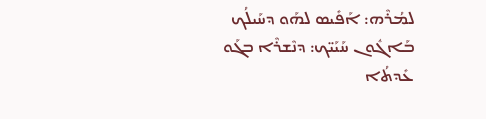ܠܡܳܪܶܗ: ܐܰܦܺܝܣ ܠܗܰܘ ܕܚܰܝܠܳܟ ܒܰܐܓܽܘܢ ܚܰܝܰܝ̈ܟ: ܕܢܶܫܪܶܐ ܒܓܰܘ ܥܺܕܬܳܐ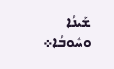ܫܰܝܢܳܐ ܘܚܽܘܒܳܐ܀